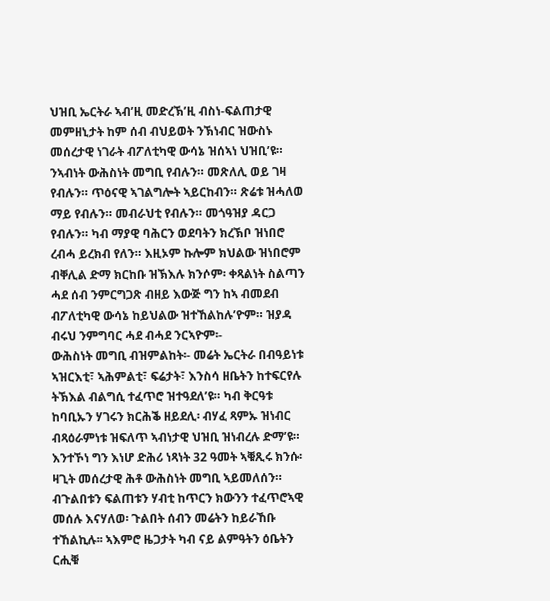ህዝቢ ኤርትራ ኣብ’ዚ መድረኽ’ዚ ብስነ-ፍልጠታዊ መምዘኒታት ከም ሰብ ብህይወት ንኽነብር ዝውስኑ መሰረታዊ ነገራት ብፖለቲካዊ ውሳኔ ዝሰኣነ ህዝቢ’ዩ። ንኣብነት ውሕስነት መግቢ የብሉን። መጽለሊ ወይ ገዛ የብሉን። ጥዕናዊ ኣገልግሎት ኣይርከብን። ጽሬቱ ዝሓለወ ማይ የብሉን። መብራህቲ የብሉን። መጎዓዝያ ዳርጋ የብሉን። ካብ ማያዊ ባሕርን ወደባትን ክረኽቦ ዝነበሮ ረብሓ ይረክብ የለን። እዚኦም ኩሎም ክህልው ዝነበሮም ብቐሊል ድማ ክርከቡ ዝኽእሉ ክንሶም፡ ቀጻልነት ስልጣን ሓደ ሰብ ንምርግጋጽ ብዘይ እውጅ ግን ከኣ ብመደብ ብፖለቲካዊ ውሳኔ ከይህልው ዝተኸልከሉ’ዮም። ዝያዳ ብሩህ ንምግባር ሓደ ብሓደ ንርኣዮም፡-
ውሕስነት መግቢ ብዝምልከት፡- መሬት ኤርትራ በብዓይነቱ ኣዝርእቲ፣ ኣሕምልቲ፣ ፍሬታት፣ እንስሳ ዘቤትን ከተፍርየሉ ትኽእል ብልግሲ ተፈጥሮ ዝተዓደለ’ዩ። ካብ ቅርዓቱ ከባቢኡን ሃገሩን ክርሕቕ ዘይደሊ፡ ብሃፈ ጻምኡ ዝነብር ብጻዕራምነቱ ዝፍለጥ ኣብነታዊ ህዝቢ ዝነብረሉ ድማ’ዩ። እንተኾነ ግን እነሆ ድሕሪ ነጻነት 32 ዓመት ኣቑጺሩ ክንሱ፡ ዛጊት መሰረታዊ ሕቶ ውሕስነት መግቢ ኣይመለሰን። ብጉልበቱን ፍልጠቱን ሃብቲ ከጥርን ክውንን ተፈጥሮኣዊ መሰሉ እናሃለወ፡ ጉልበት ሰብን መሬትን ከይራኸቡ ተኸልኪሉ፡፡ ኣእምሮ ዜጋታት ካብ ናይ ልምዓትን ዕቤትን ርሒቑ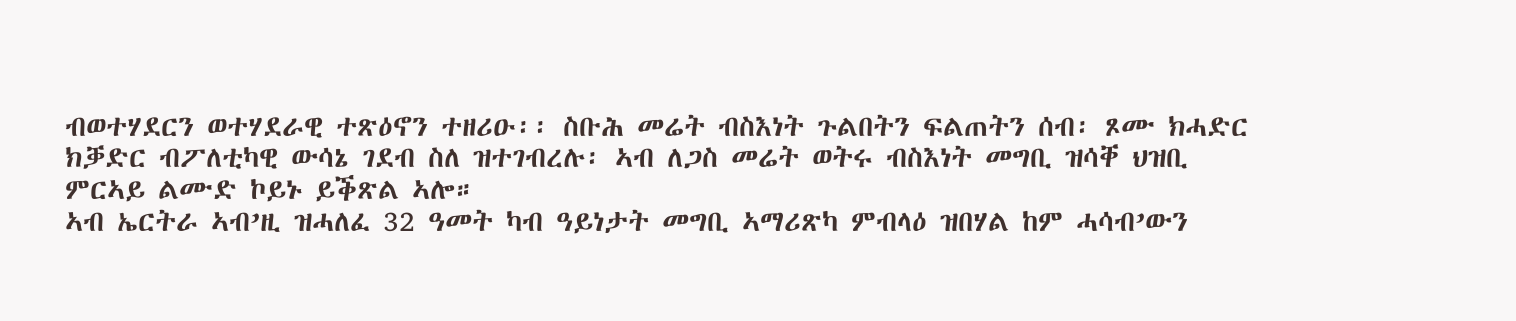ብወተሃደርን ወተሃደራዊ ተጽዕኖን ተዘሪዑ፡፡ ስቡሕ መሬት ብስእነት ጉልበትን ፍልጠትን ሰብ፡ ጾሙ ክሓድር ክቓድር ብፖለቲካዊ ውሳኔ ገደብ ስለ ዝተገብረሉ፡ ኣብ ለጋስ መሬት ወትሩ ብስእነት መግቢ ዝሳቐ ህዝቢ ምርኣይ ልሙድ ኮይኑ ይቕጽል ኣሎ።
ኣብ ኤርትራ ኣብ’ዚ ዝሓለፈ 32 ዓመት ካብ ዓይነታት መግቢ ኣማሪጽካ ምብላዕ ዝበሃል ከም ሓሳብ’ውን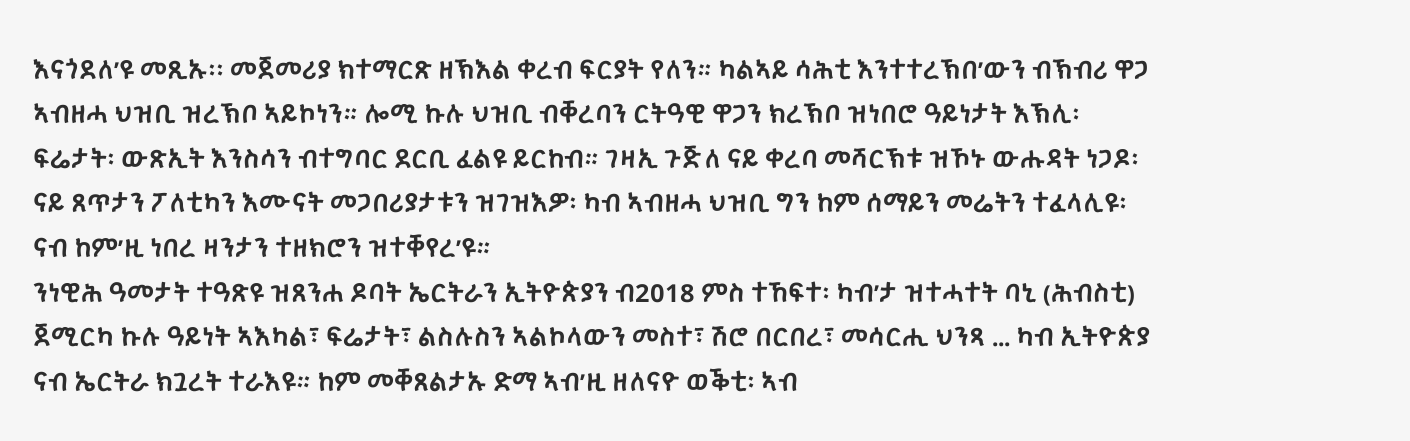እናጎደለ’ዩ መጺኡ፡፡ መጀመሪያ ክተማርጽ ዘኽእል ቀረብ ፍርያት የለን። ካልኣይ ሳሕቲ እንተተረኽበ’ውን ብኽብሪ ዋጋ ኣብዘሓ ህዝቢ ዝረኽቦ ኣይኮነን። ሎሚ ኩሉ ህዝቢ ብቐረባን ርትዓዊ ዋጋን ክረኽቦ ዝነበሮ ዓይነታት እኽሊ፡ ፍሬታት፡ ውጽኢት እንስሳን ብተግባር ደርቢ ፈልዩ ይርከብ። ገዛኢ ጉጅለ ናይ ቀረባ መሻርኽቱ ዝኾኑ ውሑዳት ነጋዶ፡ ናይ ጸጥታን ፖለቲካን እሙናት መጋበሪያታቱን ዝገዝእዎ፡ ካብ ኣብዘሓ ህዝቢ ግን ከም ሰማይን መሬትን ተፈላሊዩ፡ ናብ ከም’ዚ ነበረ ዛንታን ተዘክሮን ዝተቐየረ’ዩ።
ንነዊሕ ዓመታት ተዓጽዩ ዝጸንሐ ዶባት ኤርትራን ኢትዮጵያን ብ2018 ምስ ተኸፍተ፡ ካብ’ታ ዝተሓተት ባኒ (ሕብስቲ) ጀሚርካ ኩሉ ዓይነት ኣእካል፣ ፍሬታት፣ ልስሉስን ኣልኮላውን መስተ፣ ሽሮ በርበረ፣ መሳርሒ ህንጻ ... ካብ ኢትዮጵያ ናብ ኤርትራ ክጓረት ተራእዩ። ከም መቐጸልታኡ ድማ ኣብ’ዚ ዘለናዮ ወቕቲ፡ ኣብ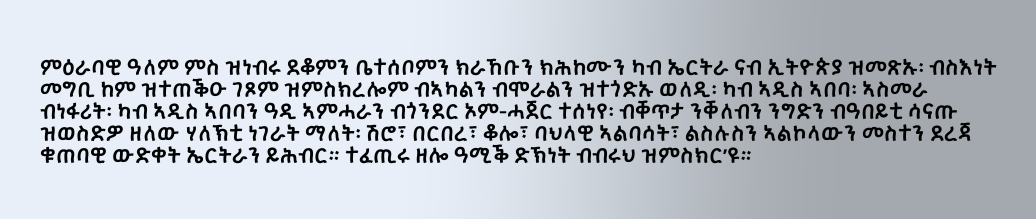ምዕራባዊ ዓለም ምስ ዝነብሩ ደቆምን ቤተሰቦምን ክራኸቡን ክሕከሙን ካብ ኤርትራ ናብ ኢትዮጵያ ዝመጽኡ፡ ብስእነት መግቢ ከም ዝተጠቕዑ ገጾም ዝምስክረሎም ብኣካልን ብሞራልን ዝተጎድኡ ወለዲ፡ ካብ ኣዲስ ኣበባ፡ ኣስመራ ብነፋሪት፡ ካብ ኣዲስ ኣበባን ዓዲ ኣምሓራን ብጎንደር ኦም-ሓጀር ተሰነየ፡ ብቐጥታ ንቐለብን ንግድን ብዓበይቲ ሳናጡ ዝወስድዎ ዘለው ሃለኽቲ ነገራት ማለት፡ ሽሮ፣ በርበረ፣ ቆሎ፣ ባህላዊ ኣልባሳት፣ ልስሉስን ኣልኮላውን መስተን ደረጃ ቁጠባዊ ውድቀት ኤርትራን ይሕብር። ተፈጢሩ ዘሎ ዓሚቕ ድኽነት ብብሩህ ዝምስክር’ዩ።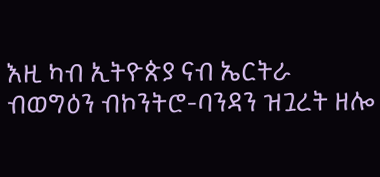እዚ ካብ ኢትዮጵያ ናብ ኤርትራ ብወግዕን ብኮንትሮ-ባንዳን ዝጓረት ዘሎ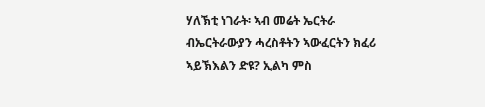ሃለኽቲ ነገራት፡ ኣብ መሬት ኤርትራ ብኤርትራውያን ሓረስቶትን ኣውፈርትን ክፈሪ ኣይኽእልን ድዩ? ኢልካ ምስ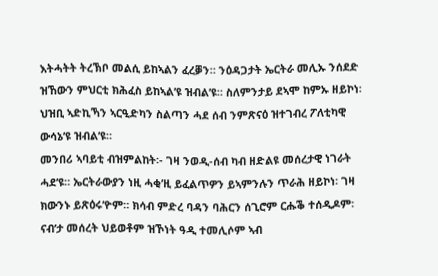እትሓትት ትረኽቦ መልሲ ይከኣልን ፈረቓን። ንዕዳጋታት ኤርትራ መሊኡ ንሰደድ ዝኸውን ምህርቲ ክሕፈስ ይከኣል’ዩ ዝብል’ዩ። ስለምንታይ ደኣሞ ከምኡ ዘይኮነ፡ ህዝቢ ኣድኪኻን ኣርዒድካን ስልጣን ሓደ ሰብ ንምጽናዕ ዝተገብረ ፖለቲካዊ ውሳኔ’ዩ ዝብል’ዩ።
መንበሪ ኣባይቲ ብዝምልከት፡- ገዛ ንወዲ-ሰብ ካብ ዘድልዩ መሰረታዊ ነገራት ሓደ’ዩ። ኤርትራውያን ነዚ ሓቂ’ዚ ይፈልጥዎን ይኣምንሉን ጥራሕ ዘይኮነ፡ ገዛ ክውንኑ ይጽዕሩ’ዮም። ክሳብ ምድረ ባዳን ባሕርን ሰጊሮም ርሑቕ ተሰዲዶም፡ ናብ’ታ መሰረት ህይወቶም ዝኾነት ዓዲ ተመሊሶም ኣብ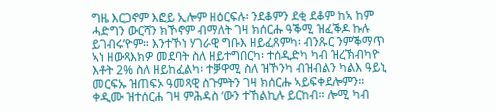ግዜ እርጋኖም እፎይ ኢሎም ዘዕርፍሉ፡ ንደቆምን ደቂ ደቆም ከኣ ከም ሓድግን ውርሻን ክኾኖም ብማለት ገዛ ክሰርሑ ዓቕሚ ዝፈቕዶ ኩሉ ይገብሩ’ዮም። እንተኾነ ሃገራዊ ግቡእ ዘይፈጸምካ፡ ብንጹር ንምቕማጥ ኣነ ዘውጻእክዎ መደባት ስለ ዘይተግበርካ፡ ተሰዲድካ ካብ ዝረኽብካዮ እቶት 2% ስለ ዘይከፈልካ፡ ተቓዋሚ ስለ ዝኾንካ ብዝብልን ካልእ ዓይኒ መርፍኡ ዝጠፍኦ ዓመጻዊ ስጉምትን ገዛ ክሰርሑ ኣይፍቀደሎምን። ቀዲሙ ዝተሰርሐ ገዛ ምሕዳስ ‘ውን ተኸልኪሉ ይርከብ። ሎሚ ካብ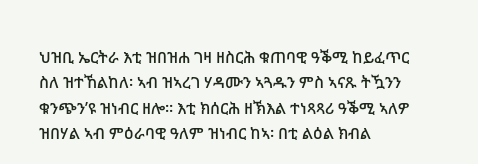ህዝቢ ኤርትራ እቲ ዝበዝሐ ገዛ ዘስርሕ ቁጠባዊ ዓቕሚ ከይፈጥር ስለ ዝተኸልከለ፡ ኣብ ዝኣረገ ሃዳሙን ኣጓዱን ምስ ኣናጹ ትዃንን ቁንጭን’ዩ ዝነብር ዘሎ። እቲ ክሰርሕ ዘኽእል ተነጻጻሪ ዓቕሚ ኣለዎ ዝበሃል ኣብ ምዕራባዊ ዓለም ዝነብር ከኣ፡ በቲ ልዕል ክብል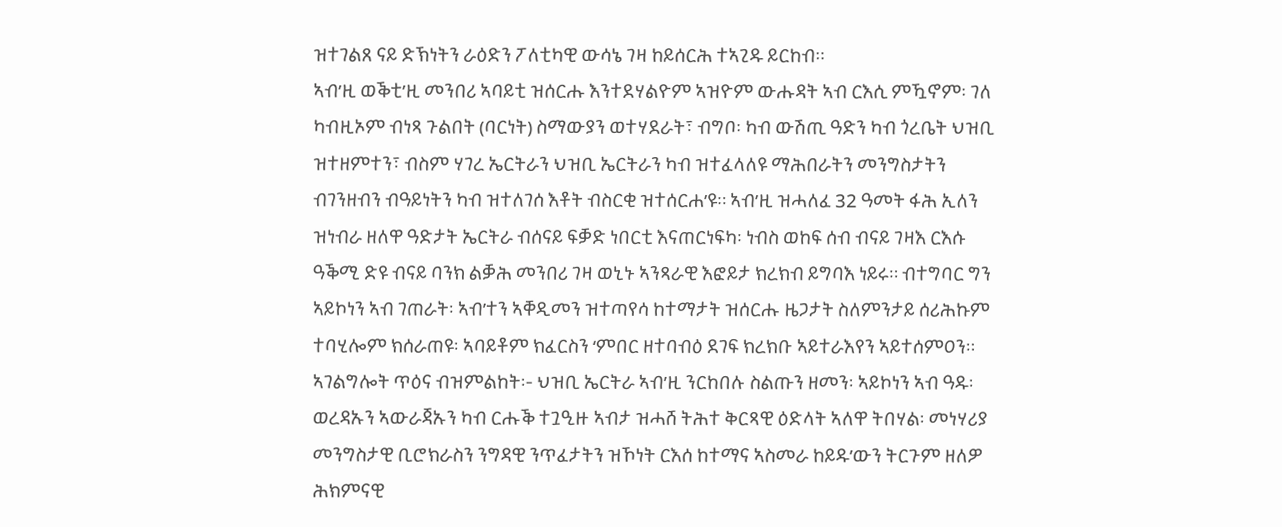ዝተገልጸ ናይ ድኽነትን ራዕድን ፖለቲካዊ ውሳኔ ገዛ ከይሰርሕ ተኣጊዱ ይርከብ።
ኣብ’ዚ ወቕቲ’ዚ መንበሪ ኣባይቲ ዝሰርሑ እንተደሃልዮም ኣዝዮም ውሑዳት ኣብ ርእሲ ምዃኖም፡ ገለ ካብዚኦም ብነጻ ጉልበት (ባርነት) ስማውያን ወተሃደራት፣ ብግቦ፡ ካብ ውሽጢ ዓድን ካብ ጎረቤት ህዝቢ ዝተዘምተን፣ ብስም ሃገረ ኤርትራን ህዝቢ ኤርትራን ካብ ዝተፈላለዩ ማሕበራትን መንግስታትን ብገንዘብን ብዓይነትን ካብ ዝተለገሰ እቶት ብስርቂ ዝተሰርሐ’ዩ። ኣብ’ዚ ዝሓለፈ 32 ዓመት ፋሕ ኢለን ዝነብራ ዘለዋ ዓድታት ኤርትራ ብሰናይ ፍቓድ ነበርቲ እናጠርነፍካ፡ ነብስ ወከፍ ሰብ ብናይ ገዛእ ርእሱ ዓቕሚ ድዩ ብናይ ባንክ ልቓሕ መንበሪ ገዛ ወኒኑ ኣንጻራዊ እፎይታ ክረክብ ይግባእ ነይሩ። ብተግባር ግን ኣይኮነን ኣብ ገጠራት፡ ኣብ’ተን ኣቐዲመን ዝተጣየሳ ከተማታት ዝሰርሑ ዜጋታት ስለምንታይ ሰሪሕኩም ተባሂሎም ክሰራጠዩ፡ ኣባይቶም ክፈርስን ‘ምበር ዘተባብዕ ደገፍ ክረክቡ ኣይተራእየን ኣይተሰምዐን።
ኣገልግሎት ጥዕና ብዝምልከት፡- ህዝቢ ኤርትራ ኣብ’ዚ ንርከበሉ ስልጡን ዘመን፡ ኣይኮነን ኣብ ዓዱ፡ ወረዳኡን ኣውራጃኡን ካብ ርሑቕ ተጓዒዙ ኣብታ ዝሓሸ ትሕተ ቅርጻዊ ዕድላት ኣለዋ ትበሃል፡ መነሃሪያ መንግስታዊ ቢሮክራስን ንግዳዊ ንጥፈታትን ዝኾነት ርእሰ ከተማና ኣስመራ ከይዱ’ውን ትርጉም ዘለዎ ሕክምናዊ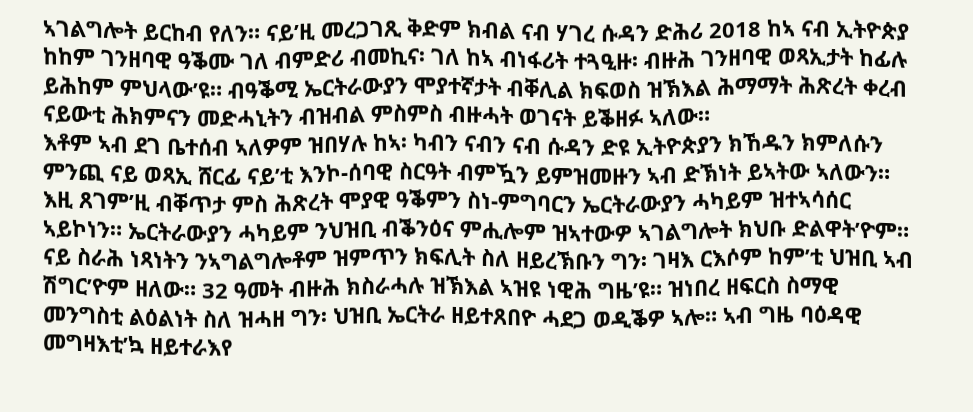ኣገልግሎት ይርከብ የለን። ናይ’ዚ መረጋገጺ ቅድም ክብል ናብ ሃገረ ሱዳን ድሕሪ 2018 ከኣ ናብ ኢትዮጵያ ከከም ገንዘባዊ ዓቕሙ ገለ ብምድሪ ብመኪና፡ ገለ ከኣ ብነፋሪት ተጓዒዙ፡ ብዙሕ ገንዘባዊ ወጻኢታት ከፊሉ ይሕከም ምህላው’ዩ። ብዓቕሚ ኤርትራውያን ሞያተኛታት ብቐሊል ክፍወስ ዝኽእል ሕማማት ሕጽረት ቀረብ ናይውቲ ሕክምናን መድሓኒትን ብዝብል ምስምስ ብዙሓት ወገናት ይቕዘፉ ኣለው።
እቶም ኣብ ደገ ቤተሰብ ኣለዎም ዝበሃሉ ከኣ፡ ካብን ናብን ናብ ሱዳን ድዩ ኢትዮጵያን ክኸዱን ክምለሱን ምንጪ ናይ ወጻኢ ሸርፊ ናይ’ቲ እንኮ-ሰባዊ ስርዓት ብምዃን ይምዝመዙን ኣብ ድኽነት ይኣትው ኣለውን። እዚ ጸገም’ዚ ብቐጥታ ምስ ሕጽረት ሞያዊ ዓቕምን ስነ-ምግባርን ኤርትራውያን ሓካይም ዝተኣሳሰር ኣይኮነን። ኤርትራውያን ሓካይም ንህዝቢ ብቕንዕና ምሒሎም ዝኣተውዎ ኣገልግሎት ክህቡ ድልዋት’ዮም። ናይ ስራሕ ነጻነትን ንኣግልግሎቶም ዝምጥን ክፍሊት ስለ ዘይረኽቡን ግን፡ ገዛእ ርእሶም ከም’ቲ ህዝቢ ኣብ ሽግር’ዮም ዘለው። 32 ዓመት ብዙሕ ክስራሓሉ ዝኽእል ኣዝዩ ነዊሕ ግዜ’ዩ። ዝነበረ ዘፍርስ ስማዊ መንግስቲ ልዕልነት ስለ ዝሓዘ ግን፡ ህዝቢ ኤርትራ ዘይተጸበዮ ሓደጋ ወዲቕዎ ኣሎ። ኣብ ግዜ ባዕዳዊ መግዛእቲ’ኳ ዘይተራእየ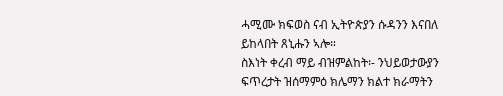ሓሚሙ ክፍወስ ናብ ኢትዮጵያን ሱዳንን እናበለ ይከላበት ጸኒሑን ኣሎ።
ስእነት ቀረብ ማይ ብዝምልከት፡- ንህይወታውያን ፍጥረታት ዝሰማምዕ ክሌማን ክልተ ክራማትን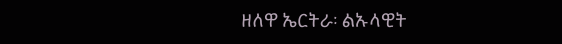ዘለዋ ኤርትራ፡ ልኡላዊት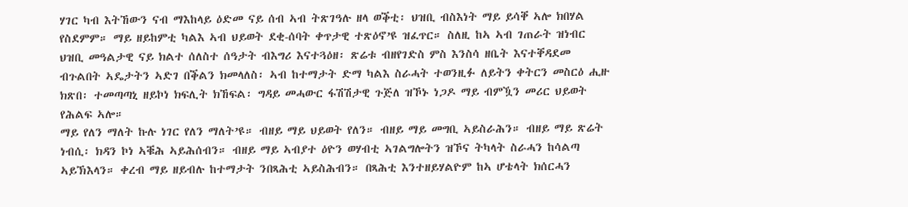ሃገር ካብ እትኸውን ናብ ማእከላይ ዕድመ ናይ ሰብ ኣብ ትጽገዓሉ ዘላ ወቕቲ፡ ህዝቢ ብስእነት ማይ ይሳቐ ኣሎ ክበሃል የስደምም። ማይ ዘይከምቲ ካልእ ኣብ ህይወት ደቂ-ሰባት ቀጥታዊ ተጽዕኖ’ዩ ዝፈጥር። ስለዚ ከኣ ኣብ ገጠራት ዝነብር ህዝቢ መዓልታዊ ናይ ክልተ ሰለስተ ሰዓታት ብእግሪ እናተጓዕዘ፡ ጽሬቱ ብዘየገድስ ምስ እንስሳ ዘቤት እናተቐዳደመ ብጉልበት ኣዴታትን ኣድገ በቕልን ክመላለስ፡ ኣብ ከተማታት ድማ ካልእ ስራሓት ተወንዚፉ ለይትን ቀትርን መስርዕ ሒዙ ክጽበ፡ ተመጣጣኒ ዘይኮነ ክፍሊት ክኸፍል፡ ግዳይ መሓውር ፋሽሽታዊ ጉጅለ ዝኾኑ ነጋዶ ማይ ብምዃን መሪር ህይወት የሕልፍ ኣሎ።
ማይ የለን ማለት ኩሉ ነገር የለን ማለት’ዩ። ብዘይ ማይ ህይወት የለን። ብዘይ ማይ መግቢ ኣይስራሕን። ብዘይ ማይ ጽሬት ነብሲ፡ ክዳን ኮነ ኣቑሕ ኣይሕሰብን። ብዘይ ማይ ኣብያተ ዕዮን ወሃብቲ ኣገልግሎትን ዝኾና ትካላት ስራሓን ከሳልጣ ኣይኽእላን። ቀረብ ማይ ዘይብሉ ከተማታት ንበጻሕቲ ኣይስሕብን። በጻሕቲ እንተዘይሃልዮም ከኣ ሆቴላት ክሰርሓን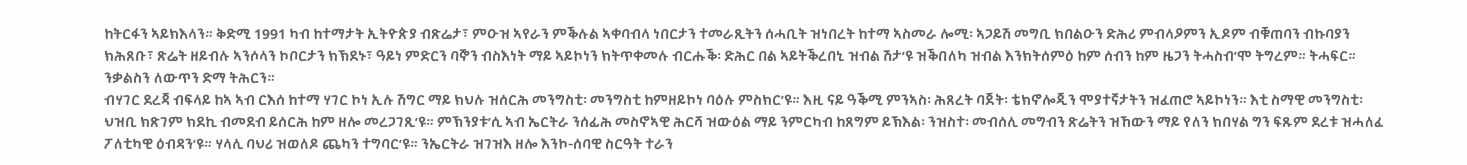ከትርፋን ኣይክእላን። ቅድሚ 1991 ካብ ከተማታት ኢትዮጵያ ብጽሬታ፣ ምዑዝ ኣየራን ምቕሉል ኣቀባብላ ነበርታን ተመራጺትን ሰሓቢት ዝነበረት ከተማ ኣስመራ ሎሚ፡ ኣጋይሽ መግቢ ክበልዑን ድሕሪ ምብላዖምን ኢዶም ብቑጠባን ብኩባያን ክሕጸቡ፣ ጽሬት ዘይብሉ ኣንሶላን ኮቦርታን ክኽደኑ፣ ዓይነ ምድርን ባኞን ብስእነት ማይ ኣይኮነን ክትጥቀመሉ ብርሑቕ፡ ድሕር በል ኣይትቕረበኒ ዝብል ሽታ’ዩ ዝቕበለካ ዝብል እንክትሰምዕ ከም ሰብን ከም ዜጋን ትሓስብ’ሞ ትግረም። ትሓፍር። ንቃልስን ለውጥን ድማ ትሕርን።
ብሃገር ደረጃ ብፍላይ ከኣ ኣብ ርእሰ ከተማ ሃገር ኮነ ኢሉ ሽግር ማይ ክህሉ ዝሰርሕ መንግስቲ፡ መንግስቲ ከምዘይኮነ ባዕሉ ምስክር’ዩ። እዚ ናይ ዓቕሚ ምንኣስ፡ ሕጸረት ባጀት፡ ቴክኖሎጂን ሞያተኛታትን ዝፈጠሮ ኣይኮነን። እቲ ስማዊ መንግስቲ፡ ህዝቢ ክጽገም ክደኪ ብመደብ ይሰርሕ ከም ዘሎ መረጋገጺ’ዩ። ምኽንያቱ’ሲ ኣብ ኤርትራ ንሰፊሕ መስኖኣዊ ሕርሻ ዝውዕል ማይ ንምርካብ ከጸግም ይኽእል፡ ንዝስተ፡ መብሰሊ መግብን ጽሬትን ዝኸውን ማይ የለን ክበሃል ግን ፍጹም ደረቱ ዝሓለፈ ፖለቲካዊ ዕብዳን’ዩ። ሃላሊ ባህሪ ዝወለዶ ጨካን ተግባር’ዩ። ንኤርትራ ዝገዝእ ዘሎ እንኮ-ሰባዊ ስርዓት ተራን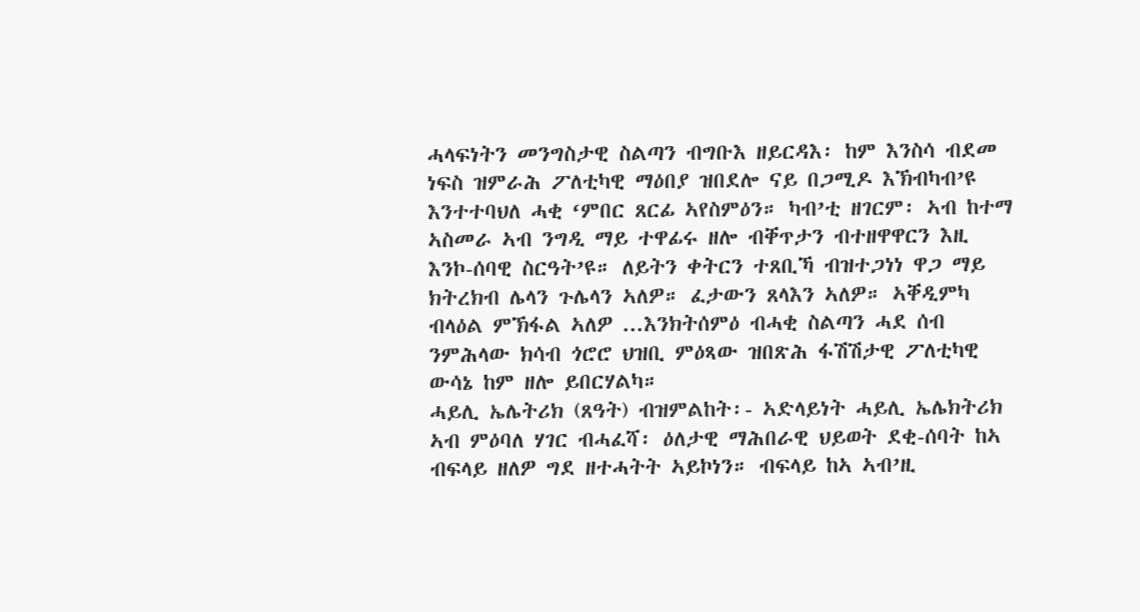ሓላፍነትን መንግስታዊ ስልጣን ብግቡእ ዘይርዳእ፡ ከም እንስሳ ብደመ ነፍስ ዝምራሕ ፖለቲካዊ ማዕበያ ዝበደሎ ናይ በጋሚዶ እኽብካብ’ዩ እንተተባህለ ሓቂ ‘ምበር ጸርፊ ኣየስምዕን። ካብ’ቲ ዘገርም፡ ኣብ ከተማ ኣስመራ ኣብ ንግዲ ማይ ተዋፊሩ ዘሎ ብቐጥታን ብተዘዋዋርን እዚ እንኮ-ሰባዊ ስርዓት’ዩ። ለይትን ቀትርን ተጸቢኻ ብዝተጋነነ ዋጋ ማይ ክትረክብ ሌላን ጉሌላን ኣለዎ። ፈታውን ጸላእን ኣለዎ። ኣቐዲምካ ብላዕል ምኽፋል ኣለዎ ...እንክትሰምዕ ብሓቂ ስልጣን ሓደ ሰብ ንምሕላው ክሳብ ጎሮሮ ህዝቢ ምዕጻው ዝበጽሕ ፋሽሽታዊ ፖለቲካዊ ውሳኔ ከም ዘሎ ይበርሃልካ።
ሓይሊ ኤሌትሪክ (ጸዓት) ብዝምልከት፡- ኣድላይነት ሓይሊ ኤሌክትሪክ ኣብ ምዕባለ ሃገር ብሓፈሻ፡ ዕለታዊ ማሕበራዊ ህይወት ደቂ-ሰባት ከኣ ብፍላይ ዘለዎ ግደ ዘተሓትት ኣይኮነን። ብፍላይ ከኣ ኣብ’ዚ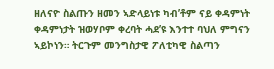ዘለናዮ ስልጡን ዘመን ኣድላይነቱ ካብ’ቶም ናይ ቀዳምነት ቀዳምነታት ዝወሃቦም ቀረባት ሓደ’ዩ እንተተ ባህለ ምግናን ኣይኮነን። ትርጉም መንግስታዊ ፖለቲካዊ ስልጣን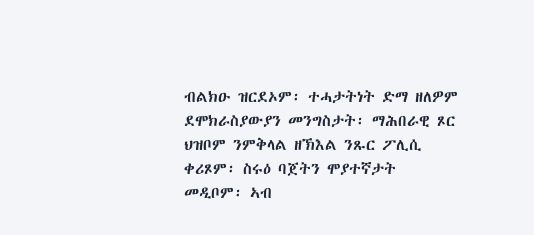ብልክዑ ዝርደኦም፡ ተሓታትነት ድማ ዘለዎም ደሞክራስያውያን መንግስታት፡ ማሕበራዊ ጾር ህዝቦም ንምቅላል ዘኽእል ንጹር ፖሊሲ ቀሪጾም፡ ስሩዕ ባጀትን ሞያተኛታት መዲቦም፡ ኣብ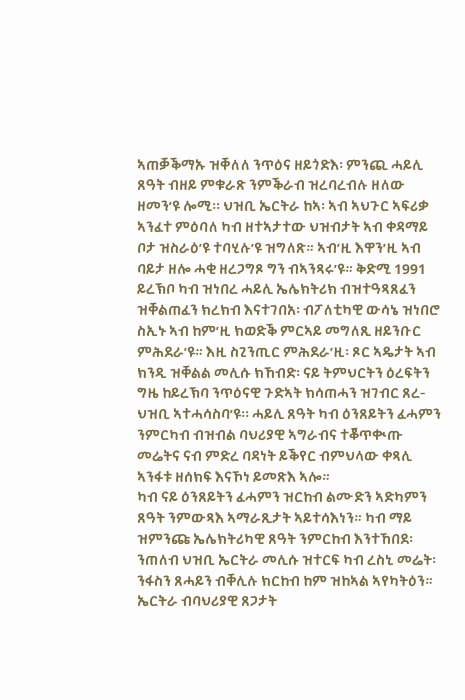ኣጠቓቕማኡ ዝቐለለ ንጥዕና ዘይጎድእ፡ ምንጪ ሓይሊ ጸዓት ብዘይ ምቁራጽ ንምቕራብ ዝረባረብሉ ዘለው ዘመን’ዩ ሎሚ፡፡ ህዝቢ ኤርትራ ከኣ፡ ኣብ ኣህጉር ኣፍሪቃ ኣንፈተ ምዕባለ ካብ ዘተኣታተው ህዝብታት ኣብ ቀዳማይ ቦታ ዝስራዕ’ዩ ተባሂሉ’ዩ ዝግለጽ። ኣብ’ዚ እዋን’ዚ ኣብ ባይታ ዘሎ ሓቂ ዘረጋግጾ ግን ብኣንጻሩ’ዩ። ቅድሚ 1991 ይረኽቦ ካብ ዝነበረ ሓይሊ ኤሌክትሪክ ብዝተዓጻጸፈን ዝቐልጠፈን ክረክብ እናተገበአ፡ ብፖለቲካዊ ውሳኔ ዝነበሮ ስኢኑ ኣብ ከም’ዚ ክወድቕ ምርኣይ መግለጺ ዘይንቡር ምሕደራ’ዩ። እዚ ስጊንጢር ምሕደራ’ዚ፡ ጾር ኣዴታት ኣብ ክንዲ ዝቐልል መሊሱ ክኸብድ፡ ናይ ትምህርትን ዕረፍትን ግዜ ከይረኽባ ንጥዕናዊ ጉድኣት ክሳጠሓን ዝገብር ጸረ-ህዝቢ ኣተሓሳስባ’ዩ፡፡ ሓይሊ ጸዓት ካብ ዕንጸይትን ፈሓምን ንምርካብ ብዝብል ባህሪያዊ ኣግራብና ተቖጥቊጡ መሬትና ናብ ምድረ ባዳነት ይቕየር ብምህላው ቀጻሊ ኣንፋቱ ዘሰክፍ እናኾነ ይመጽእ ኣሎ።
ካብ ናይ ዕንጸይትን ፈሓምን ዝርከብ ልሙድን ኣድካምን ጸዓት ንምውጻእ ኣማራጺታት ኣይተሳእነን። ካብ ማይ ዝምንጩ ኤሌክትሪካዊ ጸዓት ንምርከብ እንተኸበደ፡ ንጠለብ ህዝቢ ኤርትራ መሊሱ ዝተርፍ ካብ ረስኒ መሬት፡ ንፋስን ጸሓይን ብቐሊሉ ክርከብ ከም ዝከኣል ኣየካትዕን። ኤርትራ ብባህሪያዊ ጸጋታት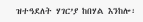ዝተዓደለት ሃገር’ያ ከበሃል እንከሎ፡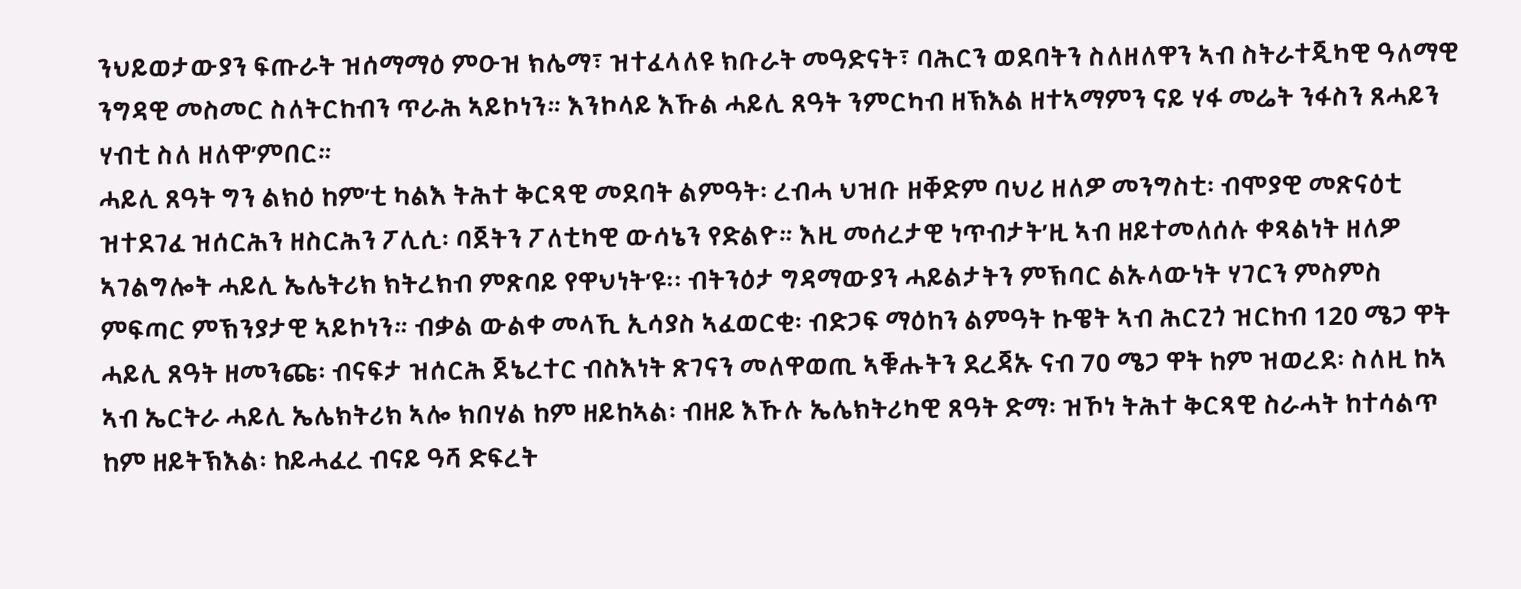ንህይወታውያን ፍጡራት ዝሰማማዕ ምዑዝ ክሌማ፣ ዝተፈላለዩ ክቡራት መዓድናት፣ ባሕርን ወደባትን ስለዘለዋን ኣብ ስትራተጂካዊ ዓለማዊ ንግዳዊ መስመር ስለትርከብን ጥራሕ ኣይኮነን። እንኮላይ እኹል ሓይሊ ጸዓት ንምርካብ ዘኽእል ዘተኣማምን ናይ ሃፋ መሬት ንፋስን ጸሓይን ሃብቲ ስለ ዘለዋ’ምበር።
ሓይሊ ጸዓት ግን ልክዕ ከም’ቲ ካልእ ትሕተ ቅርጻዊ መደባት ልምዓት፡ ረብሓ ህዝቡ ዘቐድም ባህሪ ዘለዎ መንግስቲ፡ ብሞያዊ መጽናዕቲ ዝተደገፈ ዝሰርሕን ዘስርሕን ፖሊሲ፡ ባጀትን ፖለቲካዊ ውሳኔን የድልዮ። እዚ መሰረታዊ ነጥብታት’ዚ ኣብ ዘይተመለሰሉ ቀጻልነት ዘለዎ ኣገልግሎት ሓይሊ ኤሌትሪክ ክትረክብ ምጽባይ የዋህነት’ዩ፡፡ ብትንዕታ ግዳማውያን ሓይልታትን ምኽባር ልኡላውነት ሃገርን ምስምስ ምፍጣር ምኽንያታዊ ኣይኮነን። ብቃል ውልቀ መላኺ ኢሳያስ ኣፈወርቂ፡ ብድጋፍ ማዕከን ልምዓት ኩዌት ኣብ ሕርጊጎ ዝርከብ 120 ሜጋ ዋት ሓይሊ ጸዓት ዘመንጩ፡ ብናፍታ ዝሰርሕ ጀኔረተር ብስእነት ጽገናን መለዋወጢ ኣቑሑትን ደረጃኡ ናብ 70 ሜጋ ዋት ከም ዝወረደ፡ ስለዚ ከኣ ኣብ ኤርትራ ሓይሊ ኤሌክትሪክ ኣሎ ክበሃል ከም ዘይከኣል፡ ብዘይ እኹሉ ኤሌክትሪካዊ ጸዓት ድማ፡ ዝኾነ ትሕተ ቅርጻዊ ስራሓት ከተሳልጥ ከም ዘይትኽእል፡ ከይሓፈረ ብናይ ዓሻ ድፍረት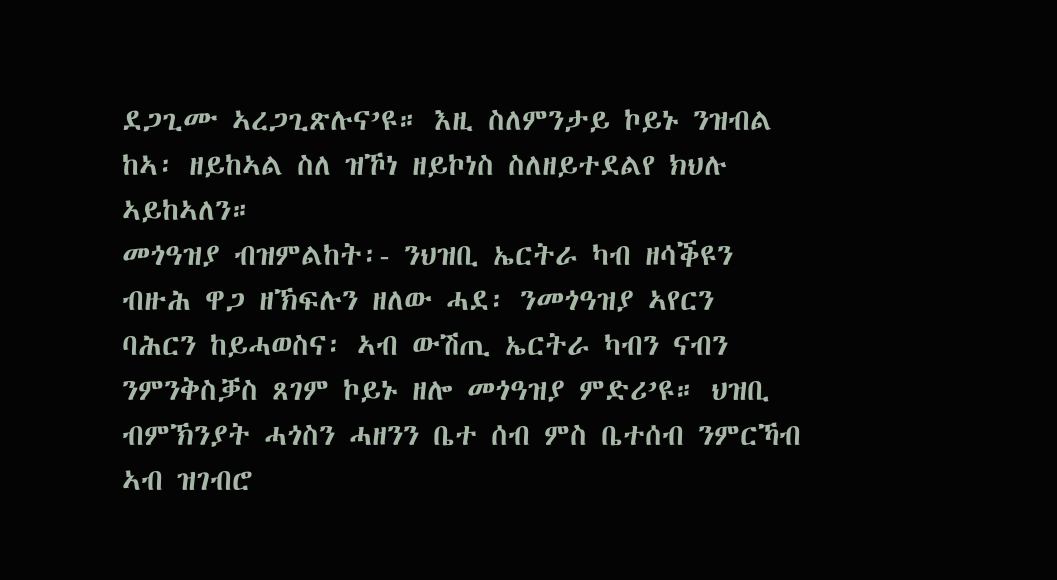ደጋጊሙ ኣረጋጊጽሉና’ዩ። እዚ ስለምንታይ ኮይኑ ንዝብል ከኣ፡ ዘይከኣል ስለ ዝኾነ ዘይኮነስ ስለዘይተደልየ ክህሉ ኣይከኣለን።
መጎዓዝያ ብዝምልከት፡- ንህዝቢ ኤርትራ ካብ ዘሳቕዩን ብዙሕ ዋጋ ዘኽፍሉን ዘለው ሓደ፡ ንመጎዓዝያ ኣየርን ባሕርን ከይሓወስና፡ ኣብ ውሽጢ ኤርትራ ካብን ናብን ንምንቅስቓስ ጸገም ኮይኑ ዘሎ መጎዓዝያ ምድሪ’ዩ። ህዝቢ ብምኽንያት ሓጎስን ሓዘንን ቤተ ሰብ ምስ ቤተሰብ ንምርኻብ ኣብ ዝገብሮ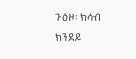ጉዕዞ፡ ክሳብ ክንደይ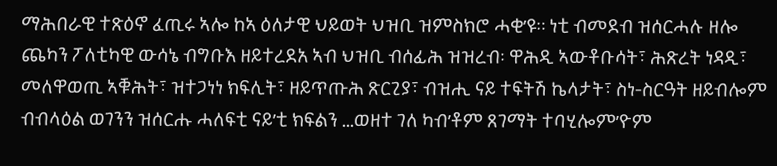ማሕበራዊ ተጽዕኖ ፈጢሩ ኣሎ ከኣ ዕለታዊ ህይወት ህዝቢ ዝምስክሮ ሓቂ’ዩ። ነቲ ብመደብ ዝሰርሓሉ ዘሎ ጨካን ፖለቲካዊ ውሳኔ ብግቡእ ዘይተረደአ ኣብ ህዝቢ ብሰፊሕ ዝዝረብ፡ ዋሕዲ ኣውቶቡሳት፣ ሕጽረት ነዳዲ፣ መለዋወጢ ኣቑሕት፣ ዝተጋነነ ክፍሊት፣ ዘይጥጡሕ ጽርጊያ፣ ብዝሒ ናይ ተፍትሽ ኬላታት፣ ስነ-ስርዓት ዘይብሎም ብብላዕል ወገንን ዝሰርሑ ሓለፍቲ ናይ’ቲ ክፍልን ...ወዘተ ገለ ካብ’ቶም ጸገማት ተባሂሎም’ዮም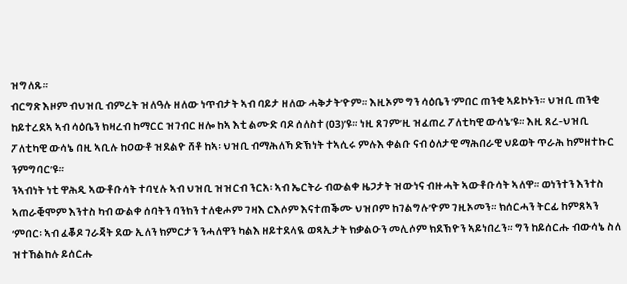ዝግለጹ።
ብርግጽ እዞም ብህዝቢ ብምረት ዝለዓሉ ዘለው ነጥብታት ኣብ ባይታ ዘለው ሓቅታት’ዮም። እዚኦም ግን ሳዕቤን ‘ምበር ጠንቂ ኣይኮኑን። ህዝቢ ጠንቂ ከይተረደኣ ኣብ ሳዕቤን ክዛረብ ከማርር ዝገብር ዘሎ ከኣ እቲ ልሙድ ባዶ ሰለስተ (03)’ዩ። ነዚ ጸገም’ዚ ዝፈጠረ ፖለቲካዊ ውሳኔ’ዩ። እዚ ጸረ-ህዝቢ ፖለቲካዊ ውሳኔ በዚ ኣቢሉ ከዐውቶ ዝደልዮ ሸቶ ከኣ፡ ህዝቢ ብማሕለኻ ድኽነት ተኣሲሩ ምሉእ ቀልቡ ናብ ዕለታዊ ማሕበራዊ ህይወት ጥራሕ ከምዘተኩር ንምግባር’ዩ።
ንኣብነት ነቲ ዋሕዲ ኣውቶቡሳት ተባሂሉ ኣብ ህዝቢ ዝዝርብ ንርአ፡ ኣብ ኤርትራ ብውልቀ ዜጋታት ዝውነና ብዙሓት ኣውቶቡሳት ኣለዋ። ወነንተን እንተስ ኣጠራቒሞም እንተስ ካብ ውልቀ ሰባትን ባንክን ተለቂሖም ገዛእ ርእሶም እናተጠቕሙ ህዝቦም ከገልግሉ’ዮም ገዚኦመን። ክሰርሓን ትርፊ ከምጸኣን ‘ምበር፡ ኣብ ፈቖዶ ገራጃት ደው ኢለን ክምርታን ንሓለዋን ካልእ ዘይተደላዪ ወጻኢታት ክቃልዑን መሊሶም ክደኽዮን ኣይነበረን። ግን ከይሰርሑ ብውሳኔ ስለ ዝተኸልከሉ ይሰርሑ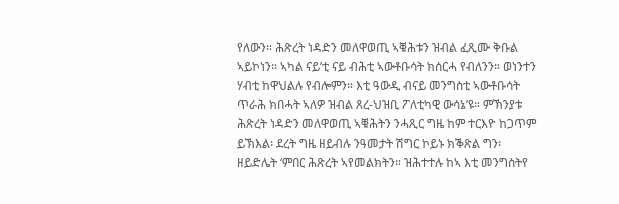የለውን። ሕጽረት ነዳድን መለዋወጢ ኣቑሕቱን ዝብል ፈጺሙ ቅቡል ኣይኮነን። ኣካል ናይ’ቲ ናይ ብሕቲ ኣውቶቡሳት ክሰርሓ የብለንን። ወነንተን ሃብቲ ከዋህልሉ የብሎምን። እቲ ዓውዲ ብናይ መንግስቲ ኣውቶቡሳት ጥራሕ ክበሓት ኣለዎ ዝብል ጸረ-ህዝቢ ፖለቲካዊ ውሳኔ’ዩ። ምኽንያቱ ሕጽረት ነዳድን መለዋወጢ ኣቑሕትን ንሓጺር ግዜ ከም ተርእዮ ከጋጥም ይኽእል፡ ደረት ግዜ ዘይብሉ ንዓመታት ሽግር ኮይኑ ክቕጽል ግን፡ ዘይድሌት ‘ምበር ሕጽረት ኣየመልክትን። ዝሕተተሉ ከኣ እቲ መንግስትየ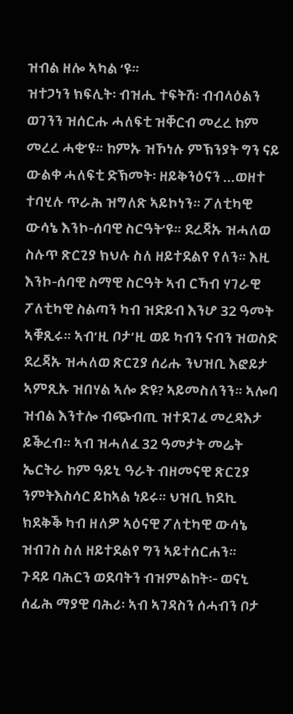ዝብል ዘሎ ኣካል ‘ዩ።
ዝተጋነን ክፍሊት፡ ብዝሒ ተፍትሽ፡ ብብላዕልን ወገንን ዝሰርሑ ሓለፍቲ ዝቐርብ መረረ ከም መረረ ሓቂ’ዩ። ከምኡ ዝኾነሉ ምኽንያት ግን ናይ ውልቀ ሓለፍቲ ድኽመት፡ ዘይቅንዕናን ...ወዘተ ተባሂሉ ጥራሕ ዝግለጽ ኣይኮነን። ፖለቲካዊ ውሳኔ እንኮ-ሰባዊ ስርዓት’ዩ። ደረጃኡ ዝሓለወ ስሉጥ ጽርጊያ ክህሉ ስለ ዘይተደልየ የለን። እዚ እንኮ-ሰባዊ ስማዊ ስርዓት ኣብ ርኻብ ሃገራዊ ፖለቲካዊ ስልጣን ካብ ዝድይብ እንሆ 32 ዓመት ኣቑጺሩ። ኣብ’ዚ ቦታ’ዚ ወይ ካብን ናብን ዝወስድ ደረጃኡ ዝሓለወ ጽርጊያ ሰሪሑ ንህዝቢ እፎይታ ኣምጺኡ ዝበሃል ኣሎ ድዩ? ኣይመስለንን። ኣሎባ ዝብል እንተሎ ብጭብጢ ዝተደገፈ መረዳእታ ይቕረብ። ኣብ ዝሓለፈ 32 ዓመታት መሬት ኤርትራ ከም ዓይኒ ዓራት ብዘመናዊ ጽርጊያ ንምትእስሳር ይከኣል ነይሩ። ህዝቢ ክደኪ ክደቅቕ ካብ ዘለዎ ኣዕናዊ ፖለቲካዊ ውሳኔ ዝብገስ ስለ ዘይተደልየ ግን ኣይተሰርሐን።
ጉዳይ ባሕርን ወደባትን ብዝምልከት፡- ወናኒ ሰፊሕ ማያዊ ባሕሪ፡ ኣብ ኣገዳስን ሰሓብን ቦታ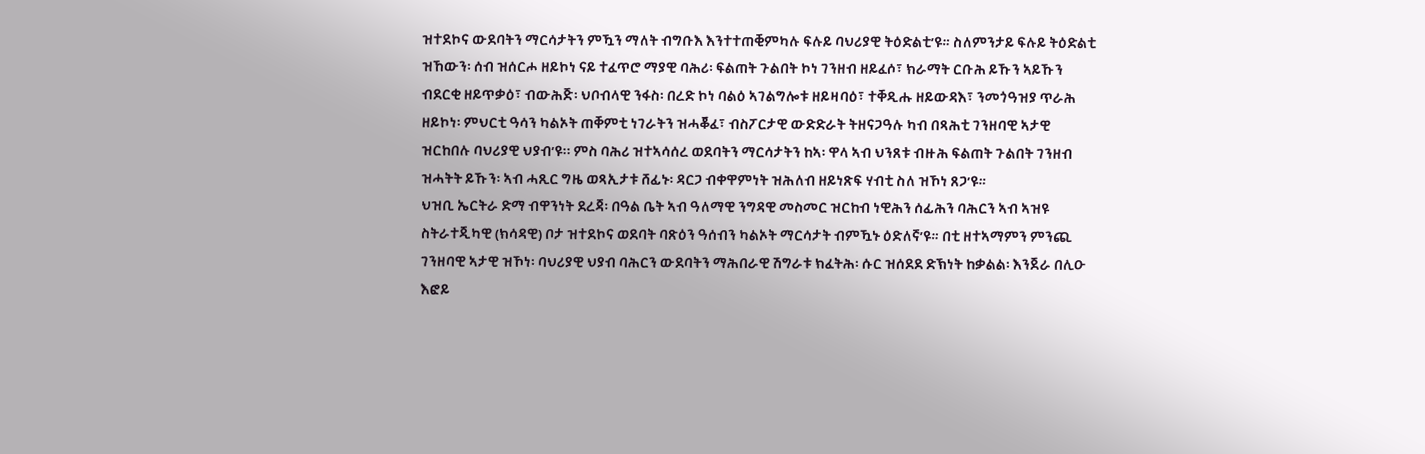ዝተደኮና ውደባትን ማርሳታትን ምዃን ማለት ብግቡእ እንተተጠቒምካሉ ፍሉይ ባህሪያዊ ትዕድልቲ’ዩ። ስለምንታይ ፍሉይ ትዕድልቲ ዝኸውን፡ ሰብ ዝሰርሖ ዘይኮነ ናይ ተፈጥሮ ማያዊ ባሕሪ፡ ፍልጠት ጉልበት ኮነ ገንዘብ ዘይፈሶ፣ ክራማት ርቡሕ ይኹን ኣይኹን ብደርቂ ዘይጥቃዕ፣ ብውሕጅ፡ ህቦብላዊ ንፋስ፡ በረድ ኮነ ባልዕ ኣገልግሎቱ ዘይዛባዕ፣ ተቐዲሑ ዘይውዳእ፣ ንመጎዓዝያ ጥራሕ ዘይኮነ፡ ምህርቲ ዓሳን ካልኦት ጠቐምቲ ነገራትን ዝሓቖፈ፣ ብስፖርታዊ ውድድራት ትዘናጋዓሉ ካብ በጻሕቲ ገንዘባዊ ኣታዊ ዝርከበሉ ባህሪያዊ ህያብ’ዩ፡፡ ምስ ባሕሪ ዝተኣሳሰረ ወደባትን ማርሳታትን ከኣ፡ ዋላ ኣብ ህንጸቱ ብዙሕ ፍልጠት ጉልበት ገንዘብ ዝሓትት ይኹን፡ ኣብ ሓጺር ግዜ ወጻኢታቱ ሸፊኑ፡ ዳርጋ ብቀዋምነት ዝሕለብ ዘይነጽፍ ሃብቲ ስለ ዝኾነ ጸጋ’ዩ።
ህዝቢ ኤርትራ ድማ ብዋንነት ደረጃ፡ በዓል ቤት ኣብ ዓለማዊ ንግዳዊ መስመር ዝርከብ ነዊሕን ሰፊሕን ባሕርን ኣብ ኣዝዩ ስትራተጂካዊ (ክሳዳዊ) ቦታ ዝተደኮና ወደባት ባጽዕን ዓሰብን ካልኦት ማርሳታት ብምዃኑ ዕድለኛ’ዩ። በቲ ዘተኣማምን ምንጪ ገንዘባዊ ኣታዊ ዝኾነ፡ ባህሪያዊ ህያብ ባሕርን ውደባትን ማሕበራዊ ሽግራቱ ክፈትሕ፡ ሱር ዝሰደደ ድኽነት ከቃልል፡ እንጀራ በሊዑ እፎይ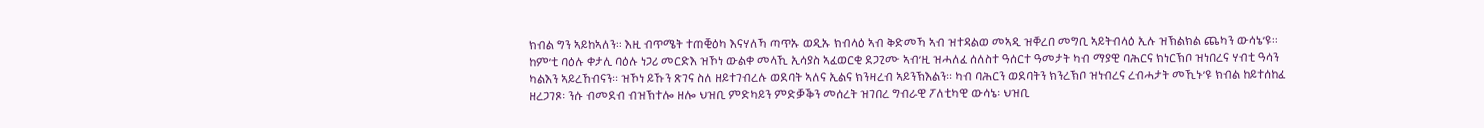ክብል ግን ኣይከኣለን። እዚ ብጥሜት ተጠቒዕካ እናሃለኻ ጣጥኡ ወዲኡ ክብላዕ ኣብ ቅድመኻ ኣብ ዝተዳልወ መኣዲ ዝቐረበ መግቢ ኣይትብላዕ ኢሉ ዝኽልክል ጨካን ውሳኔ’ዩ። ከም’ቲ ባዕሉ ቀታሊ ባዕሉ ነጋሪ መርድእ ዝኾነ ውልቀ መላኺ ኢሳያስ ኣፈወርቂ ደጋጊሙ ኣብ’ዚ ዝሓለፈ ሰለስተ ዓሰርተ ዓመታት ካብ ማያዊ ባሕርና ክነርኽቦ ዝነበረና ሃብቲ ዓሳን ካልእን ኣይረኸብናን። ዝኾነ ይኹን ጽገና ስለ ዘይተገብረሉ ወደባት ኣለና ኢልና ክንዛረብ ኣይንኽእልን። ካብ ባሕርን ወደባትን ክንረኽቦ ዝነብረና ረብሓታት መኺኑ’ዩ ክብል ከይተሰከፈ ዘረጋገጾ፡ ንሱ ብመደብ ብዝኽተሎ ዘሎ ህዝቢ ምድካይን ምድቓቕን መሰረት ዝገበረ ግብራዊ ፖለቲካዊ ውሳኔ፡ ህዝቢ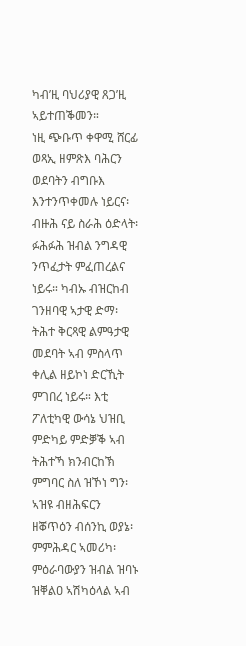ካብ’ዚ ባህሪያዊ ጸጋ’ዚ ኣይተጠቕመን።
ነዚ ጭቡጥ ቀዋሚ ሸርፊ ወጻኢ ዘምጽእ ባሕርን ወደባትን ብግቡእ እንተንጥቀመሉ ነይርና፡ ብዙሕ ናይ ስራሕ ዕድላት፡ ፉሕፉሕ ዝብል ንግዳዊ ንጥፈታት ምፈጠረልና ነይሩ። ካብኡ ብዝርከብ ገንዘባዊ ኣታዊ ድማ፡ ትሕተ ቅርጻዊ ልምዓታዊ መደባት ኣብ ምስላጥ ቀሊል ዘይኮነ ድርኺት ምገበረ ነይሩ። እቲ ፖለቲካዊ ውሳኔ ህዝቢ ምድካይ ምድቓቕ ኣብ ትሕተኻ ክንብርከኽ ምግባር ስለ ዝኾነ ግን፡ ኣዝዩ ብዘሕፍርን ዘቖጥዕን ብሰንኪ ወያኔ፡ ምምሕዳር ኣመሪካ፡ ምዕራባውያን ዝብል ዝባኑ ዝቐልዐ ኣሽካዕላል ኣብ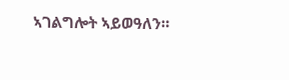ኣገልግሎት ኣይወዓለን።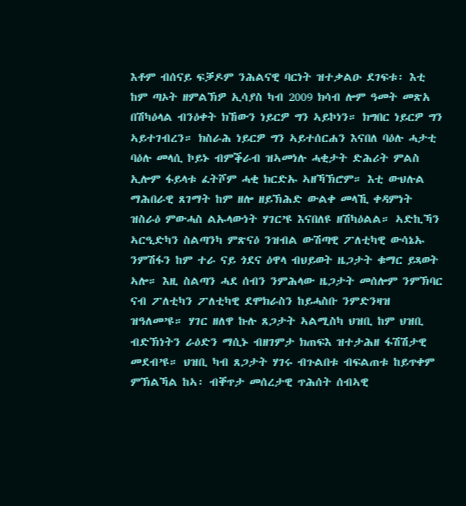እቶም ብሰናይ ፍቓዶም ንሕልናዊ ባርነት ዝተቃልዑ ደገፍቱ፡ እቲ ከም ጣኦት ዘምልኽዎ ኢሳያስ ካብ 2009 ክሳብ ሎም ዓመት መጽአ በሽካዕላል ብንዕቀት ክኸውን ነይርዎ ግን ኣይኮነን። ክግበር ነይርዎ ግን ኣይተገብረን። ክስራሕ ነይርዎ ግን ኣይተሰርሐን እናበለ ባዕሉ ሓታቲ ባዕሉ መላሲ ኮይኑ ብምቕራብ ዝኣመነሉ ሓቂታት ድሕሪት ምልስ ኢሎም ፋይላቱ ፈትሾም ሓቂ ክርድኡ ኣዘኻኽሮም። እቲ ውህሉል ማሕበራዊ ጸገማት ከም ዘሎ ዘይኽሕድ ውልቀ መላኺ ቀዳምነት ዝስራዕ ምውሓስ ልኡላውነት ሃገር’ዩ እናበለዩ ዘሽካዕልል። ኣድኪኻን ኣርዒድካን ስልጣንካ ምጽናዕ ንዝብል ውሽጣዊ ፖለቲካዊ ውሳኔኡ ንምሽፋን ከም ተራ ናይ ጎደና ዕዋላ ብህይወት ዜጋታት ቁማር ይጻወት ኣሎ። እዚ ስልጣን ሓደ ሰብን ንምሕላው ዜጋታት መሰሎም ንምኽባር ናብ ፖለቲካን ፖለቲካዊ ደሞክራስን ከይሓስቡ ንምድንዛዝ ዝዓለመ’ዩ። ሃገር ዘለዋ ኩሉ ጸጋታት ኣልሚስካ ህዝቢ ከም ህዝቢ ብድኽነትን ራዕድን ማሲኑ ብዘገምታ ክጠፍእ ዝተታሕዘ ፋሽሽታዊ መደብ’ዩ። ህዝቢ ካብ ጸጋታት ሃገሩ ብጉልበቱ ብፍልጠቱ ከይጥቀም ምኽልኻል ከኣ፡ ብቐጥታ መሰረታዊ ጥሕሰት ሰብኣዊ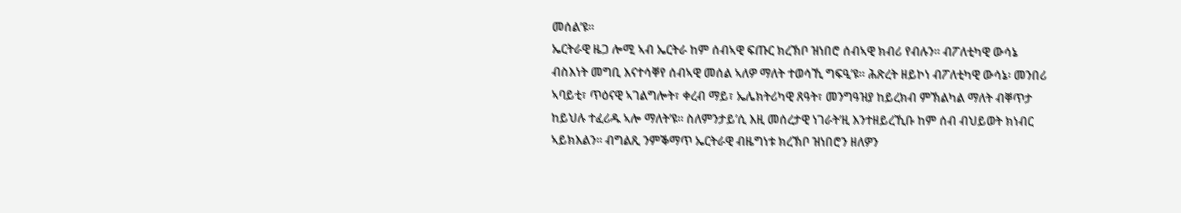መሰል’ዩ።
ኤርትራዊ ዜጋ ሎሚ ኣብ ኤርትራ ከም ሰብኣዊ ፍጡር ክረኽቦ ዝነበሮ ሰብኣዊ ክብሪ የብሉን። ብፖለቲካዊ ውሳኔ ብስእነት መግቢ እናተሳቐየ ሰብኣዊ መሰል ኣለዎ ማለት ተወሳኺ ግፍዒ’ዩ። ሕጽረት ዘይኮነ ብፖለቲካዊ ውሳኔ፡ መንበሪ ኣባይቲ፣ ጥዕናዊ ኣገልግሎት፣ ቀረብ ማይ፣ ኤሌክትሪካዊ ጸዓት፣ መንግዓዝያ ከይረክብ ምኽልካል ማለት ብቐጥታ ከይህሉ ተፈሪዱ ኣሎ ማለት’ዩ። ስለምንታይ’ሲ እዚ መሰረታዊ ነገራት’ዚ እንተዘይረኺቡ ከም ሰብ ብህይወት ክነብር ኣይክእልን። ብግልጺ ንምቕማጥ ኤርትራዊ ብዜግነቱ ክረኽቦ ዝነበሮን ዘለዎን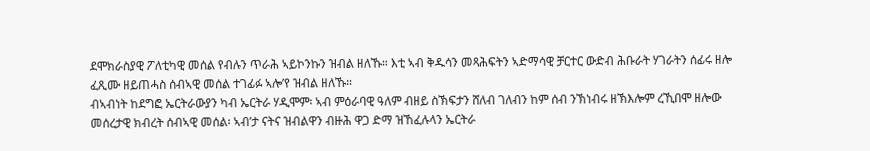ደሞክራስያዊ ፖለቲካዊ መሰል የብሉን ጥራሕ ኣይኮንኩን ዝብል ዘለኹ። እቲ ኣብ ቅዱሳን መጻሕፍትን ኣድማሳዊ ቻርተር ውድብ ሕቡራት ሃገራትን ሰፊሩ ዘሎ ፈጺሙ ዘይጠሓስ ሰብኣዊ መሰል ተገፊፉ ኣሎ’የ ዝብል ዘለኹ።
ብኣብነት ከደግፎ ኤርትራውያን ካብ ኤርትራ ሃዲሞም፡ ኣብ ምዕራባዊ ዓለም ብዘይ ስኽፍታን ሸለብ ገለብን ከም ሰብ ንኽነብሩ ዘኽእሎም ረኺበሞ ዘሎው መሰረታዊ ክብረት ሰብኣዊ መሰል፡ ኣብ’ታ ናትና ዝብልዋን ብዙሕ ዋጋ ድማ ዝኸፈሉላን ኤርትራ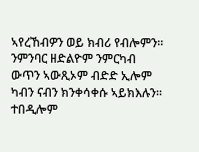ኣየረኸብዎን ወይ ክብሪ የብሎምን። ንምንባር ዘድልዮም ንምርካብ ውጥን ኣውጺኦም ብድድ ኢሎም ካብን ናብን ክንቀሳቀሱ ኣይክእሉን። ተበዲሎም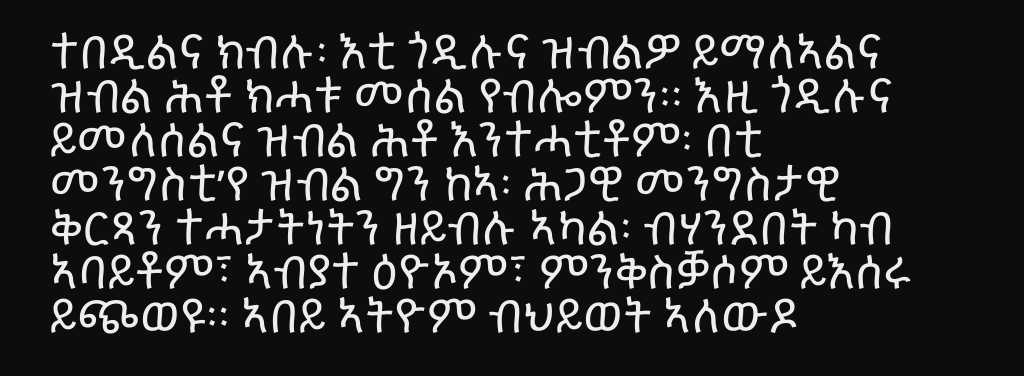ተበዲልና ክብሉ፡ እቲ ጎዲሉና ዝብልዎ ይማለኣልና ዝብል ሕቶ ክሓቱ መሰል የብሎምን። እዚ ጎዲሉና ይመለሰልና ዝብል ሕቶ እንተሓቲቶም፡ በቲ መንግስቲ’የ ዝብል ግን ከኣ፡ ሕጋዊ መንግስታዊ ቅርጻን ተሓታትነትን ዘይብሉ ኣካል፡ ብሃንደበት ካብ ኣባይቶም፣ ኣብያተ ዕዮኦም፣ ምንቅስቓሶም ይእሰሩ ይጭወዩ። ኣበይ ኣትዮም ብህይወት ኣለውዶ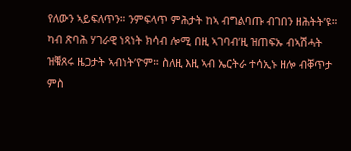የለውን ኣይፍለጥን። ንምፍላጥ ምሕታት ከኣ ብግልባጡ ብገበን ዘሕትት’ዩ። ካብ ጽባሕ ሃገራዊ ነጻነት ክሳብ ሎሚ በዚ ኣገባብ’ዚ ዝጠፍኡ ብኣሽሓት ዝቑጸሩ ዜጋታት ኣብነት’ዮም። ስለዚ እዚ ኣብ ኤርትራ ተሳኢኑ ዘሎ ብቐጥታ ምስ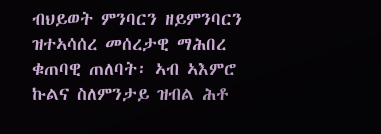ብህይወት ምንባርን ዘይምንባርን ዝተኣሳሰረ መሰረታዊ ማሕበረ ቁጠባዊ ጠለባት፡ ኣብ ኣእምሮ ኩልና ስለምንታይ ዝብል ሕቶ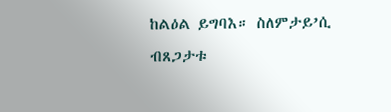ከልዕል ይግባእ። ስለምታይ’ሲ ብጸጋታቱ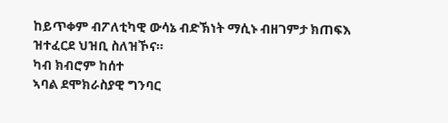ከይጥቀም ብፖለቲካዊ ውሳኔ ብድኽነት ማሲኑ ብዘገምታ ክጠፍእ ዝተፈርደ ህዝቢ ስለዝኾና።
ካብ ክብሮም ከሰተ
ኣባል ደሞክራስያዊ ግንባር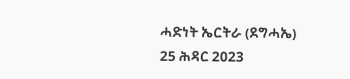ሓድነት ኤርትራ (ደግሓኤ)
25 ሕዳር 2023